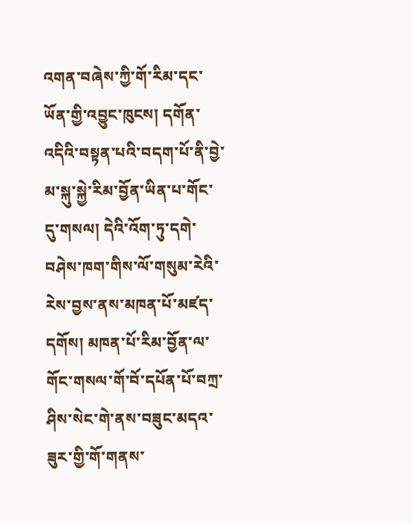འགན་བཞེས་ཀྱི་གོ་རིམ་དང་ཡོན་གྱི་འབྱུང་ཁུངས། དགོན་འདིའི་བསྟན་པའི་བདག་པོ་ནི་བྱེ་མ་སྐུ་སྐྱེ་རིམ་བྱོན་ཡིན་པ་གོང་དུ་གསལ། དེའི་འོག་ཏུ་དགེ་བཤེས་ཁག་གིས་ལོ་གསུམ་རེའི་རེས་བྱས་ནས་མཁན་པོ་མཛད་དགོས། མཁན་པོ་རིམ་བྱོན་ལ་གོང་གསལ་གོ་བོ་དཔོན་པོ་བཀྲ་ཤིས་སེང་གེ་ནས་བཟུང་མདའ་ཟུར་གྱི་གོ་གནས་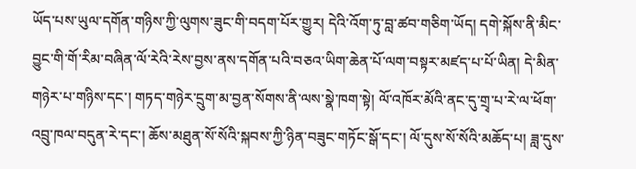ཡོད་པས་ཡུལ་དགོན་གཉིས་ཀྱི་ལུགས་ཟུང་གི་བདག་པོར་གྱུར། དེའི་འོག་ཏུ་བླ་ཚབ་གཅིག་ཡོད། དགེ་སྐོས་ནི་མིང་བྱུང་གི་གོ་རིམ་བཞིན་ལོ་རེའི་རེས་བྱས་ནས་དགོན་པའི་བཅའ་ཡིག་ཆེན་པོ་ལག་བསྟར་མཛད་པ་པོ་ཡིན། དེ་མིན་གཉེར་པ་གཉིས་དང་། གཏད་གཉེར་དྲུག་མ་བྱན་སོགས་ནི་ལས་སྣེ་ཁག་སྟེ། ལོ་འཁོར་མོའི་ནང་དུ་གྲྭ་པ་རེ་ལ་ཕོག་འབྲུ་ཁལ་བདུན་རེ་དང་། ཆོས་མཐུན་སོ་སོའི་སྐབས་ཀྱི་ཉིན་བཟུང་གཏོང་སྒོ་དང་། ལོ་དུས་སོ་སོའི་མཆོད་པ། ཟླ་དུས་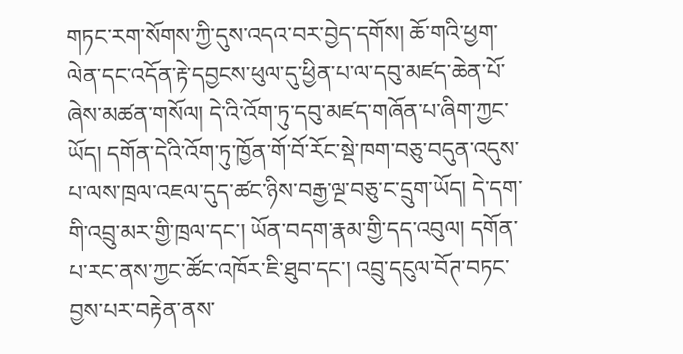གཏང་རག་སོགས་ཀྱི་དུས་འདའ་བར་བྱེད་དགོས། ཆོ་གའི་ཕྱག་ལེན་དང་འདོན་རྟེ་དབྱངས་ཕུལ་དུ་ཕྱིན་པ་ལ་དབུ་མཛད་ཆེན་པོ་ཞེས་མཚན་གསོལ། དེ་འི་འོག་ཏུ་དབུ་མཛད་གཞོན་པ་ཞིག་ཀྱང་ཡོད། དགོན་དེའི་འོག་ཏུ་ཁྱོན་གོ་བོ་རོང་སྡེ་ཁག་བཅུ་བདུན་འདུས་པ་ལས་ཁྲལ་འཇལ་དུད་ཚང་ཉིས་བརྒྱ་ལྔ་བཅུ་ང་དྲུག་ཡོད། དེ་དག་གི་འབྲུ་མར་གྱི་ཁྲལ་དང་། ཡོན་བདག་རྣམ་གྱི་དད་འབུལ། དགོན་པ་རང་ནས་ཀྱང་ཚོང་འཁོར་ཇི་ཐུབ་དང་། འབྲུ་དངུལ་བོཊ་བཏང་བྱས་པར་བརྟེན་ནས་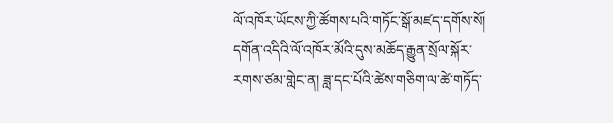ལོ་འཁོར་ཡོངས་ཀྱི་ཚོགས་པའི་གཏོང་སྒོ་མཛད་དགོས་སོ། དགོན་འདིའི་ལོ་འཁོར་མོའི་དུས་མཆོད་རྒྱུན་སྲོལ་སྐོར་རགས་ཙམ་གླེང་ན། ཟླ་དང་པོའི་ཚེས་གཅིག་ལ་ཚེ་གཏོད་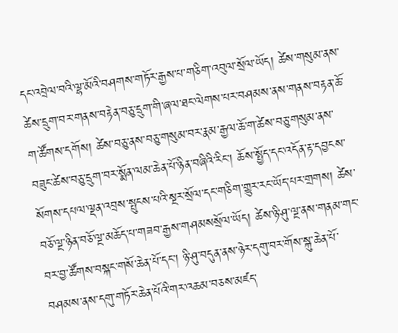དང་འབྲེལ་བའི་ལྷ་མོའི་བཤགས་གཏོར་རྒྱས་པ་གཅིག་འབུལ་སྲོལ་ཡོད། ཚེས་གསུམ་ནས་ཚེས་དྲུག་བར་གནས་བརྟེན་བཅུ་དྲུག་གི་ཞལ་ཐང་ལེགས་པར་བཤམས་ནས་གནས་བརྟན་ཆོ་ག་ཚོགས་དགོས། ཚེས་བཅུ་ནས་བཅུ་གསུམ་བར་རྣམ་རྒྱལ་ཆོ་ག་ཚེས་བཅུ་གསུམ་ནས་བཟུང་ཚེས་བཅུ་དྲུག་བར་སྨོན་ལམ་ཆེན་པོ་ཉིན་བཞིའི་རིང་། ཆོས་སྤྱོད་དང་འདོན་རྟ་དབྱངས་སོགས་དཔལ་ལྡན་འབྲས་སྤུངས་པའི་སྔར་སྲོལ་དང་གཅིག་གྱུར་རང་ཡོད་པར་གྲགས། ཚེས་བཅོ་ལྔ་ཉིན་བཅོ་ལྔ་མཆོད་པ་གཟབ་རྒྱས་གཤམསསྲོལ་ཡོད། ཚེས་ཉི་ཤུ་ལྔ་ནས་གནམ་གང་བར་བྱ་ཚོགས་བསྐང་གསོ་ཆེན་པོ་དང་། ཉི་ཤུ་བདུན་ནས་ཉེར་དགུ་བར་གོས་སྐུ་ཆེན་པོ་བཤམས་ནས་དགུ་གཏོར་ཆེན་པོའི་གར་འཆམ་བཅས་མཛད་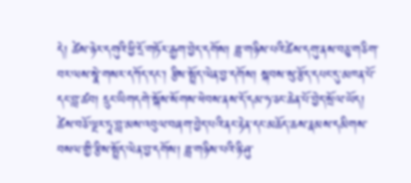དེ། ཚེས་ཉེར་དགུའི་ཕྱི་དྲོ་གཏོར་རྒྱག་བྱེད་དགོས། ཟླ་གཉིས་པའི་ཚེས་དགུ་ནས་བཅུ་གཅིག་བར་ལས་སྣེ་གསར་དཀོད་དང་། རྩིས་སྤྲོད་ལེན་བྱ་དགོས། སྐབས་སུ་རྩོད་དཔང་དུ་མཁན་པོ་དང་བླ་ཚབ། དྲུང་ཡིགདགེ་སྐོས་སོགས་ཕེབས་ནས་དོ་དམ་ཧ་ཅང་ཆེན་པོ་བྱེད་སྲོལ་ཡོད། ཚེས་བཅོ་ལྔར་ཏཱ་བླ་མས་འབུལ་བཞག་བྱེད་པའི་ནང་རྟེན་དང་མཆོད་ཆས་རྣམས་དམིགས་བསལ་གྱི་རྩིས་སྤྲོད་ལེན་བྱ་དགོས། ཟླ་གཉིས་པའི་ཉི་ཤུ་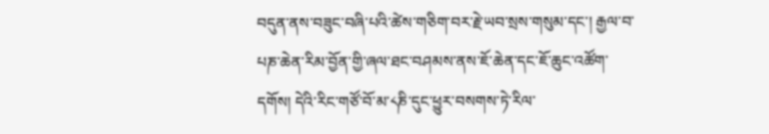བདུན་ནས་བཟུང་བཞི་པའི་ཚེས་གཅིག་བར་རྗེ་ཡབ་སྲས་གསུམ་དང་། རྒྱལ་བ་པཎ་ཆེན་རིམ་བྱོན་གྱི་ཞལ་ཐང་བཤམས་ནས་ཇོ་ཆེན་དང་ཇོ་ཆུང་འཚོག་དགོས། དེའི་རིང་གཙོ་བོ་མ་༨ཎི་དུང་ཕྱུར་བསགས་ཏེ་རིལ་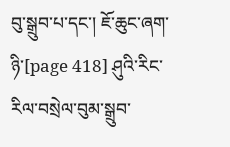བུ་སྒྲུབ་པ་དང་། ཇོ་ཆུང་ཞག་ཉི་[page 418] ཤུའི་རིང་རིལ་བསྲེལ་བུམ་སྒྲུབ་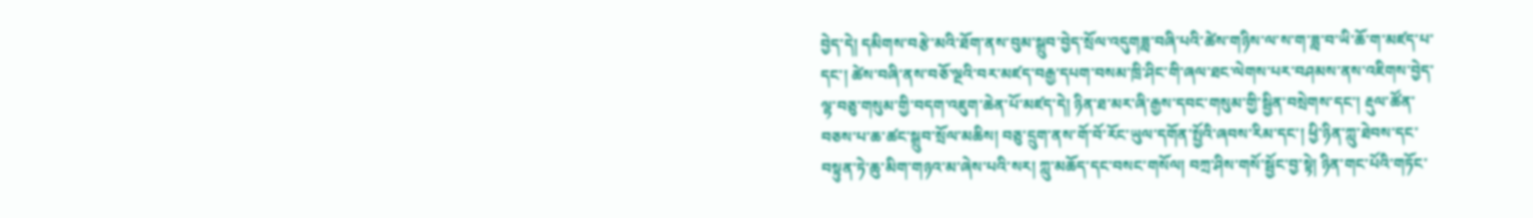བྱེད་དེ། དམིགས་བརྩེ་མའི་ཐོག་ནས་བུམ་སྒྲུབ་བྱེད་སྲོལ་འདུགཟླ་བཞི་པའི་ཚེས་གཉིས་ལ་ས་ག་ཟླ་བ་ཡི་ཆོ་ག་མཛད་པ་དང་། ཚེས་བཞི་ནས་བཅོ་ལྔའི་བར་མཛད་བརྒྱ་དཔག་བསམ་ཁྲི་ཤིང་གི་ཞལ་ཐང་ལེགས་པར་བཤམས་ནས་འཇིགས་བྱེད་ལྷ་བཅུ་གསུམ་གྱི་བདག་འཇུག་ཆེན་པོ་མཛད་དེ། ཉིན་ཐ་མར་ཞི་རྒྱས་དབང་གསུམ་གྱི་སྦྱིན་བསྲེགས་དང་། རྡུལ་ཚོན་བཅས་པ་ཆ་ཚང་སྒྲུབ་སྲོལ་མཆིས། བཅུ་དྲུག་ནས་གོ་བོ་རོང་ཡུལ་དགོན་སྤྱོའི་ཞབས་རིམ་དང་། ཕྱི་ཉིན་ཀླུ་ཐེབས་དང་བསྟུན་ཏེ་ཆུ་མིག་གཉའ་མ་ཞེས་པའི་སར། ཀླུ་མཆོད་དང་བསང་གསོལ། བཀྲ་ཤིས་གསོ་སྦྱོང་བྱ་སྟེ། ཉིན་གང་པོའི་གཏོང་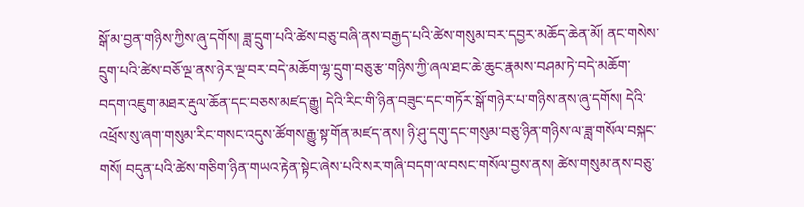སྒོ་མ་བྱན་གཉིས་ཀྱིས་ཞུ་དགོས། ཟླ་དྲུག་པའི་ཚེས་བཅུ་བཞི་ནས་བརྒྱད་པའི་ཚེས་གསུམ་བར་དབྱར་མཆོད་ཆེན་མོ། ནང་གསེས་དྲུག་པའི་ཚེས་བཅོ་ལྔ་ནས་ཉེར་ལྔ་བར་བདེ་མཆོག་ལྷ་དྲུག་བཅུ་རྩ་གཉིས་ཀྱི་ཞལ་ཐང་ཆེ་ཆུང་རྣམས་བཤམ་ཏེ་བདེ་མཆོག་བདག་འཇུག་མཐར་རྡུལ་ཆོན་དང་བཅས་མཛད་རྒྱུ། དེའི་རིང་གི་ཉིན་བཟུང་དང་གཏོར་སྒོ་གཉེར་པ་གཉིས་ནས་ཞུ་དགོས། དེའི་འཕྲོས་སུ་ཞག་གསུམ་རིང་གསང་འདུས་ཚོགས་རྒྱུ་སྟ་གོན་མཛད་ནས། ཉི་ཤུ་དགུ་དང་གསུམ་བཅུ་ཉིན་གཉིས་ལ་ཟླ་གསོལ་བསྐང་གསོ། བདུན་པའི་ཚེས་གཅིག་ཉིན་གཡའ་རྟེན་སྟེང་ཞེས་པའི་སར་གཞི་བདག་ལ་བསང་གསོལ་བྱས་ནས། ཚེས་གསུམ་ནས་བཅུ་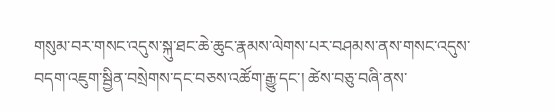གསུམ་བར་གསང་འདུས་སྐུ་ཐང་ཆེ་ཆུང་རྣམས་ལེགས་པར་བཤམས་ནས་གསང་འདུས་བདག་འཇུག་སྦྱིན་བསྲེགས་དང་བཅས་འཚོག་རྒྱུ་དང་། ཚེས་བཅུ་བཞི་ནས་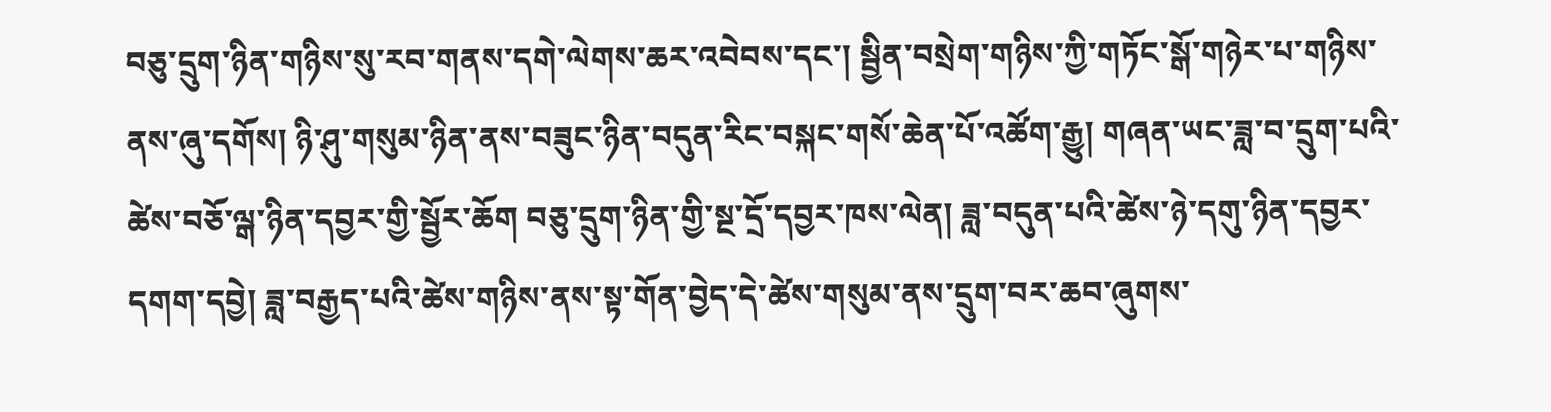བཅུ་དྲུག་ཉིན་གཉིས་སུ་རབ་གནས་དགེ་ལེགས་ཆར་འབེབས་དང་། སྦྱིན་བསྲེག་གཉིས་ཀྱི་གཏོང་སྒོ་གཉེར་པ་གཉིས་ནས་ཞུ་དགོས། ཉི་ཤུ་གསུམ་ཉིན་ནས་བཟུང་ཉིན་བདུན་རིང་བསྐང་གསོ་ཆེན་པོ་འཚོག་རྒྱུ། གཞན་ཡང་ཟླ་བ་དྲུག་པའི་ཚེས་བཅོ་ལྒ་ཉིན་དབྱར་གྱི་སྦྱོར་ཆོག བཅུ་དྲུག་ཉིན་གྱི་སྔ་དྲོ་དབྱར་ཁས་ལེན། ཟླ་བདུན་པའི་ཚེས་ཉེ་དགུ་ཉིན་དབྱར་དགག་དབྱེ། ཟླ་བརྒྱད་པའི་ཚེས་གཉིས་ནས་སྟ་གོན་བྱེད་དེ་ཚེས་གསུམ་ནས་དྲུག་བར་ཆབ་ཞུགས་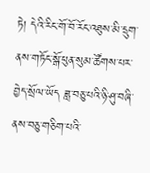ཏེ། དེའི་རིང་གོ་བོ་རོང་འཐུས་མི་དྲུག་ནས་གཏོང་སྒོ་ཕུན་སུམ་ཚོགས་པར་བྱེད་སྲོལ་ཡོད ཟླ་བཅུ་པའི་ཉི་ཤུ་བཞི་ནས་བཅུ་གཅིག་པའི་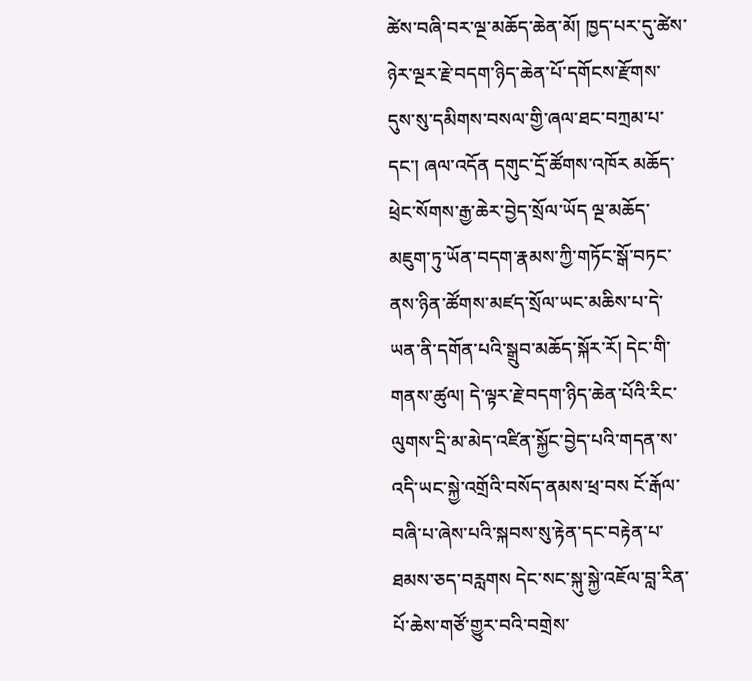ཚེས་བཞི་བར་ལྔ་མཆོད་ཆེན་མོ། ཁྱད་པར་དུ་ཚེས་ཉེར་ལྔར་རྗེ་བདག་ཉིད་ཆེན་པོ་དགོངས་རྫོགས་དུས་སུ་དམིགས་བསལ་གྱི་ཞལ་ཐང་བཀྲམ་པ་དང་། ཞལ་འདོན དགུང་དྲོ་ཚོགས་འཁོར མཆོད་ཕྲེང་སོགས་རྒྱ་ཆེར་བྱེད་སྲོལ་ཡོད ལྔ་མཆོད་མཇུག་ཏུ་ཡོན་བདག་རྣམས་ཀྱི་གཏོང་སྒོ་བཏང་ནས་ཉིན་ཚོགས་མཛད་སྲོལ་ཡང་མཆིས་པ་དེ་ཡན་ནི་དགོན་པའི་སྒྲུབ་མཆོད་སྐོར་རོ། དེང་གི་གནས་ཚུལ། དེ་ལྟར་རྗེ་བདག་ཉིད་ཆེན་པོའི་རིང་ལུགས་དྲི་མ་མེད་འཛིན་སྐྱོང་བྱེད་པའི་གདན་ས་འདི་ཡང་སྐྱེ་འགྲོའི་བསོད་ནམས་ཕྲ་བས ངོ་རྒོལ་བཞི་པ་ཞེས་པའི་སྐབས་སུ་རྟེན་དང་བརྟེན་པ་ཐམས་ཅད་བརླགས དེང་སང་སྐུ་སྐྱེ་འཇོལ་བླ་རིན་པོ་ཆེས་གཙོ་གྱུར་བའི་བགྲེས་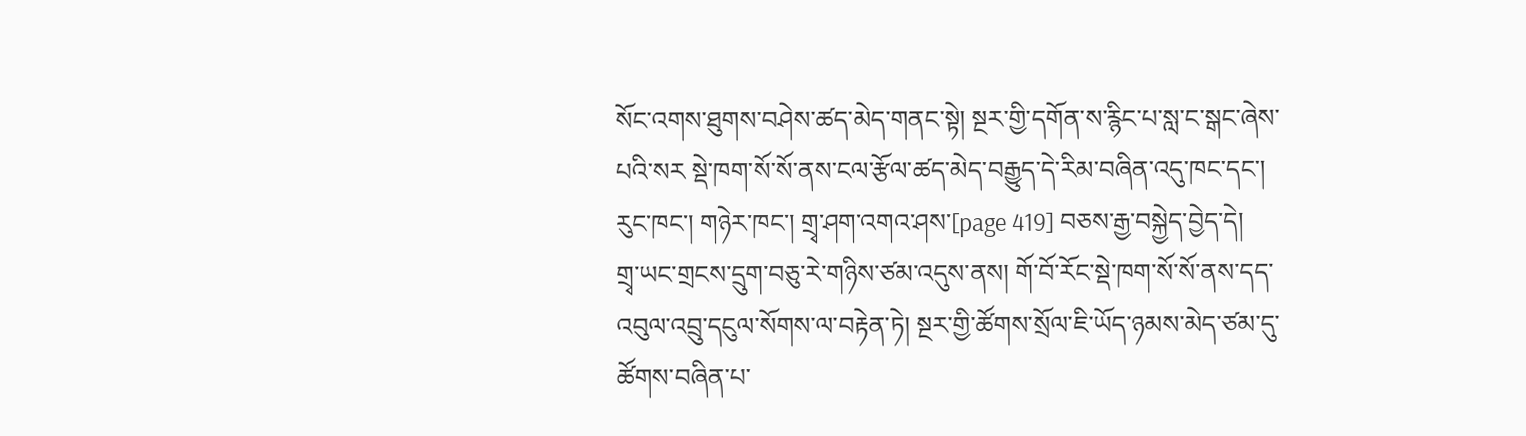སོང་འགས་ཐུགས་བཤེས་ཚད་མེད་གནང་སྟེ། སྔར་གྱི་དགོན་ས་རྙིང་པ་སླ་ང་སྒང་ཞེས་པའི་སར སྡེ་ཁག་སོ་སོ་ནས་ངལ་རྩོལ་ཚད་མེད་བརྒྱུད་དེ་རིམ་བཞིན་འདུ་ཁང་དང་། རུང་ཁང་། གཉེར་ཁང་། གྲྭ་ཤག་འགའ་ཤས་[page 419] བཅས་རྒྱ་བསྐྱེད་བྱེད་དེ། གྲྭ་ཡང་གྲངས་དྲུག་བཅུ་རེ་གཉིས་ཙམ་འདུས་ནས། གོ་བོ་རོང་སྡེ་ཁག་སོ་སོ་ནས་དད་འབུལ་འབྲུ་དངུལ་སོགས་ལ་བརྟེན་ཏེ། སྔར་གྱི་ཚོགས་སྲོལ་ཇི་ཡོད་ཉམས་མེད་ཙམ་དུ་ཚོགས་བཞིན་པ་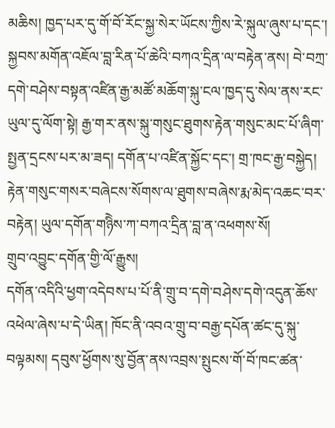མཆིས། ཁྱད་པར་དུ་གོ་བོ་རོང་སྐྱ་སེར་ཡོངས་ཀྱིས་རེ་སྐུལ་ཞུས་པ་དང་། སྐྱབས་མགོན་འཇོལ་བླ་རིན་པོ་ཆེའི་བཀའ་དྲིན་ལ་བརྟེན་ནས། བེ་བཀྲ་དགེ་བཤེས་བསྟན་འཛིན་རྒྱ་མཚོ་མཆོག་སྐུ་ངལ་ཁྱད་དུ་སེལ་ནས་རང་ཡུལ་དུ་ལོག་སྟེ། རྒྱ་གར་ནས་སྐུ་གསུང་ཐུགས་རྟེན་གསུང་མང་པོ་ཞིག་སྤྱན་དྲངས་པར་མ་ཟད། དགོན་པ་འཛིན་སྐྱོང་དང་། གྲ་ཁང་རྒྱ་བསྐྱེད། རྟེན་གསུང་གསར་བཞེངས་སོགས་ལ་ཐུགས་བཞེས་རྨ་མེད་འཆང་བར་བརྟེན། ཡུལ་དགོན་གཉིེས་ཀ་བཀའ་དྲིན་བླ་ན་འཕགས་སོ།
གྲུབ་འབྱུང་དགོན་གྱི་ལོ་རྒྱུས།
དགོན་འདིའི་ཕྱག་འདེབས་པ་པོ་ནི་གྲུ་བ་དགེ་བཤེས་དགེ་འདུན་ཆོས་འཕེལ་ཞེས་པ་དེ་ཡིན། ཁོང་ནི་འབའ་གྲུ་བ་བརྒྱ་དཔོན་ཚང་དུ་སྐུ་བལྟམས། དབུས་ཕྱོགས་སུ་བྱོན་ནས་འབྲས་སྤུངས་གོ་བོ་ཁང་ཚན་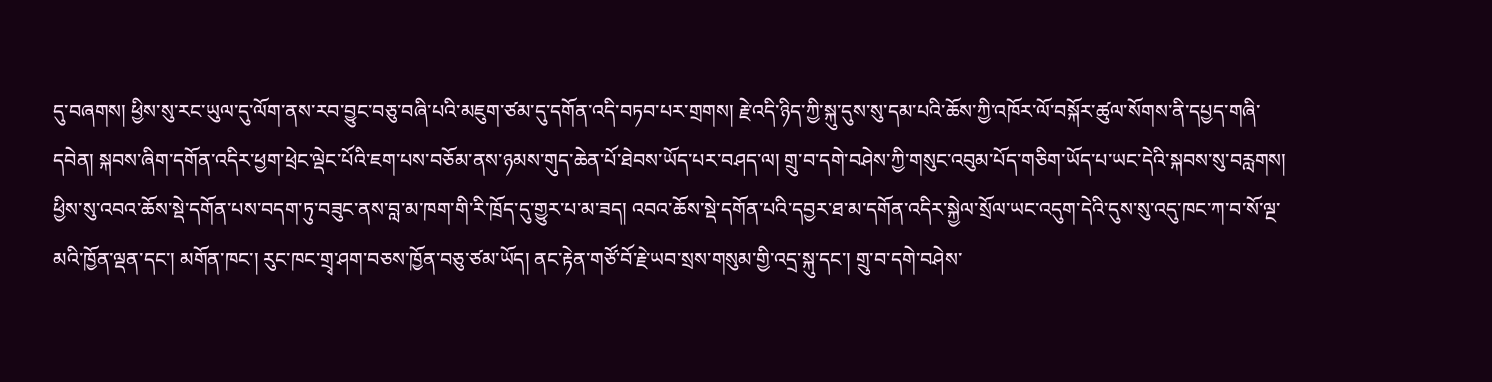དུ་བཞགས། ཕྱིས་སུ་རང་ཡུལ་དུ་ལོག་ནས་རབ་བྱུང་བཅུ་བཞི་པའི་མཇུག་ཙམ་དུ་དགོན་འདི་བཏབ་པར་གྲགས། རྗེ་འདི་ཉིད་ཀྱི་སྐུ་དུས་སུ་དམ་པའི་ཆོས་ཀྱི་འཁོར་ལོ་བསྐོར་ཚུལ་སོགས་ནི་དཔྱད་གཞི་དབེན། སྐབས་ཞིག་དགོན་འདིར་ཕྱག་ཕྲེང་ལྡེང་པོའི་ཇག་པས་བཅོམ་ནས་ཉམས་གུད་ཆེན་པོ་ཐེབས་ཡོད་པར་བཤད་ལ། གྲུ་བ་དགེ་བཤེས་ཀྱི་གསུང་འབུམ་པོད་གཅིག་ཡོད་པ་ཡང་དེའི་སྐབས་སུ་བརླགས། ཕྱིས་སུ་འབའ་ཆོས་སྡེ་དགོན་པས་བདག་ཏུ་བཟུང་ནས་བླ་མ་ཁག་གི་རི་ཁྲོད་དུ་གྱུར་པ་མ་ཟད། འབའ་ཆོས་སྡེ་དགོན་པའི་དབྱར་ཐ་མ་དགོན་འདིར་སྐྱེལ་སྲོལ་ཡང་འདུག་དེའི་དུས་སུ་འདུ་ཁང་ཀ་བ་སོ་ལྔ་མའི་ཁྱོན་ལྡན་དང་། མགོན་ཁང་། རུང་ཁང་གྲྭ་ཤག་བཅས་ཁྱོན་བཅུ་ཙམ་ཡོད། ནང་རྟེན་གཙོ་བོ་རྗེ་ཡབ་སྲས་གསུམ་གྱི་འདྲ་སྐུ་དང་། གྲུ་བ་དགེ་བཤེས་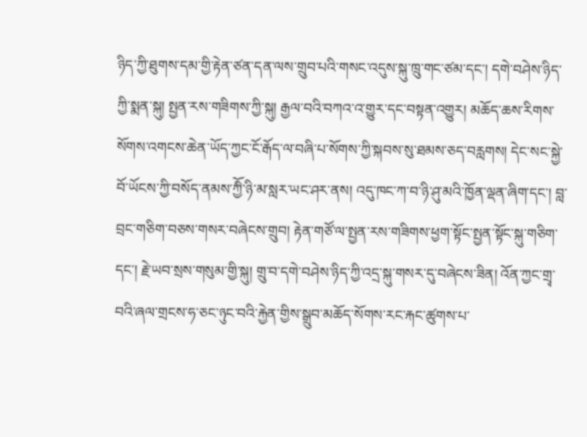ཉིད་ཀྱི་ཐུགས་དམ་གྱི་རྟེན་ཙན་དན་ལས་གྲུབ་པའི་གསང་འདུས་སྐུ་ཁྲུ་གང་ཙམ་དང་། དགེ་བཤེས་ཉིད་ཀྱི་སྨན་སྐུ། སྤྱན་རས་གཟིགས་ཀྱི་སྐུ། རྒྱལ་བའི་བཀའ་འ་གྱུར་དང་བསྟན་འགྱུར། མཆོད་ཆས་རིགས་སོགས་འགངས་ཆེན་ཡོད་ཀྱང་ངོ་རྒོད་ལ་བཞི་པ་སོགས་ཀྱི་སྐབས་སུ་ཐམས་ཅད་བརླགས། དེང་སང་སྐྱེ་བོ་ཡོངས་ཀྱི་བསོད་ནམས་ཀྱིོ་ཉི་མ་སླར་ཡང་ཤར་ནས། འདུ་ཁང་ཀ་བ་ཉི་ཤུ་མའི་ཁྱོན་ལྡན་ཞིག་དང་། བླ་བྲང་གཅིག་བཅས་གསར་བཞེངས་གྲུབ། རྟེན་གཙོ་ལ་སྤྱན་རས་གཟིགས་ཕྱག་སྟོང་སྤྱན་སྟོང་སྐུ་གཅིག་དང་། རྗེ་ཡབ་སྲས་གསུམ་གྱི་སྐུ། གྲུ་བ་དགེ་བཤེས་ཉིད་ཀྱི་འདྲ་སྐུ་གསར་དུ་བཞེངས་ཟིན། འོན་ཀྱང་གྲྭ་བའི་ཞལ་གྲངས་ཧ་ཅང་ཉུང་བའི་རྐྱེན་གྱིས་སྒྲུབ་མཆོད་སོགས་རང་རྐང་ཚུགས་པ་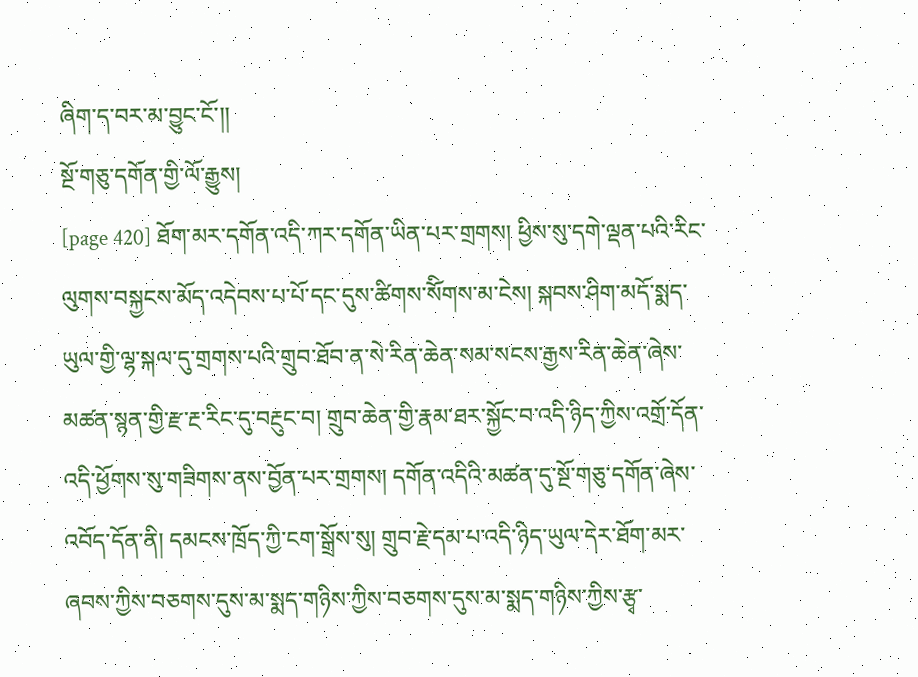ཞིག་ད་བར་མ་བྱུང་ངོ་།།
སྔོ་གཅུ་དགོན་གྱི་ལོ་རྒྱུས།
[page 420] ཐོག་མར་དགོན་འདི་ཀར་དགོན་ཡིན་པར་གྲགས། ཕྱིས་སུ་དགེ་ལྡན་པའི་རིང་ལུགས་བསྐྱངས་མོད་འདེབས་པ་པོ་དང་དུས་ཚིགས་སོིགས་མ་ངེས། སྐབས་ཤིག་མདོ་སྨད་ཡུལ་གྱི་ལྷ་སྐལ་དུ་གྲགས་པའི་གྲུབ་ཐོབ་ན་སེ་རིན་ཆེན་སམ་སངས་རྒྱས་རིན་ཆེན་ཞེས་མཚན་སྙན་གྱི་རྫ་རྔ་རིང་དུ་བརྔུང་བ། གྲུབ་ཆེན་གྱི་རྣམ་ཐར་སྐྱོང་བ་འདི་ཉིད་ཀྱིས་འགྲོ་དོན་འདི་ཕྱོགས་སུ་གཟིགས་ནས་བྱོན་པར་གྲགས། དགོན་འདིའི་མཚན་དུ་སྔོ་གཅུ་དགོན་ཞེས་འབོད་དོན་ནི། དམངས་ཁྲོད་ཀྱི་ངག་སྒྲོས་སུ། གྲུབ་རྗེ་དམ་པ་འདི་ཉིད་ཡུལ་དེར་ཐོག་མར་ཞབས་ཀྱིས་བཅགས་དུས་མ་སྨད་གཉིས་ཀྱིས་བཅགས་དུས་མ་སྨད་གཉིས་ཀྱིས་རྩྭ་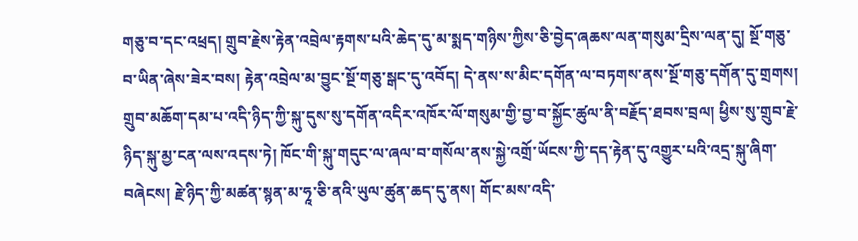གཅུ་བ་དང་འཕྲད། གྲུབ་རྗེས་རྟེན་འབྲེལ་རྟགས་པའི་ཆེད་དུ་མ་སྨད་གཉིས་ཀྱིས་ཅི་བྱེད་ཞཆས་ལན་གསུམ་དྲིས་ལན་དུ། སྔོ་གཅུ་བ་ཡིན་ཞེས་ཟེར་བས། རྟེན་འབྲེལ་མ་བྱུང་སྔོ་གཅུ་སྒང་དུ་འབོད། དེ་ནས་ས་མིང་དགོན་ལ་བཏགས་ནས་སྔོ་གཅུ་དགོན་དུ་གྲགས། གྲུབ་མཆོག་དམ་པ་འདི་ཉིད་ཀྱི་སྐུ་དུས་སུ་དགོན་འདིར་འཁོར་ལོ་གསུམ་གྱི་བྱ་བ་སྐྱོང་ཚུལ་ནི་བརྗོད་ཐབས་བྲལ། ཕྱིས་སུ་གྲུབ་རྗེ་ཉིད་སྐུ་མྱ་ངན་ལས་འདས་ཏེ། ཁོང་གི་སྐུ་གདུང་ལ་ཞལ་བ་གསོལ་ནས་སྐྱེ་འགྲོ་ཡོངས་ཀྱི་དད་རྟེན་དུ་འགྱུར་པའི་འདྲ་སྐུ་ཞིག་བཞེངས། རྗེ་ཉིད་ཀྱི་མཚན་སྙན་མ་ཧཱ་ཅི་ནའི་ཡུལ་ཚུན་ཆད་དུ་ནས། གོང་མས་འདི་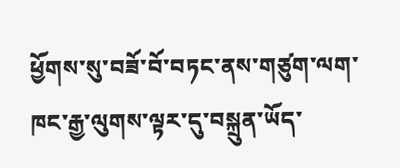ཕྱོགས་སུ་བཟོ་བོ་བཏང་ནས་གཙུག་ལག་ཁང་རྒྱ་ལུགས་ལྟར་དུ་བསྐྲུན་ཡོད་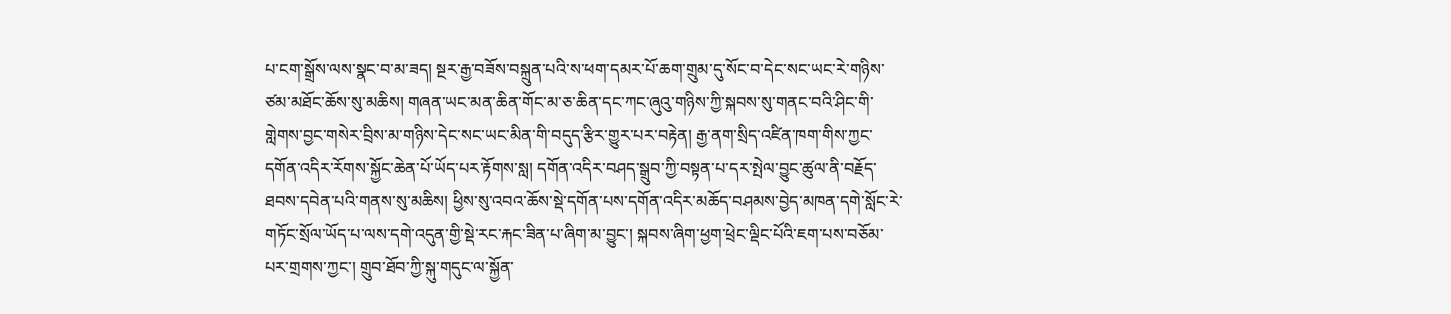པ་ངག་སྒྲོས་ལས་སྣང་བ་མ་ཟད། སྔར་རྒྱ་བཟོས་བསྐྲུན་པའི་ས་ཕག་དམར་པོ་ཆག་གྲུམ་དུ་སོང་བ་དེང་སང་ཡང་རེ་གཉིས་ཙམ་མཐོང་ཆོས་སུ་མཆིས། གཞན་ཡང་མན་ཆིན་གོང་མ་ཅ་ཆིན་དང་ཀང་ཞུའུ་གཉིས་ཀྱི་སྐབས་སུ་གནང་བའི་ཤིང་གི་གླེགས་བྱང་གསེར་བྲིས་མ་གཉིས་དེང་སང་ཡང་མིན་གི་བདུད་རྩིར་གྱུར་པར་བརྟེན། རྒྱ་ནག་སྲིད་འཛིན་ཁག་གིས་ཀྱང་དགོན་འདིར་རོགས་སྐྱོང་ཆེན་པོ་ཡོད་པར་རྟོགས་སླ། དགོན་འདིར་བཤད་སྒྲུབ་ཀྱི་བསྟན་པ་དར་སྤེལ་བྱུང་ཚུལ་ནི་བརྗོད་ཐབས་དབེན་པའི་གནས་སུ་མཆིས། ཕྱིས་སུ་འབའ་ཆོས་སྡེ་དགོན་པས་དགོན་འདིར་མཆོད་བཤམས་བྱེད་མཁན་དགེ་སློང་རེ་གཏོང་སྲོལ་ཡོད་པ་ལས་དགེ་འདུན་གྱི་སྡེ་རང་རྐང་ཟིན་པ་ཞིག་མ་བྱུང་། སྐབས་ཞིག་ཕྱག་ཕྲེང་ལྡིང་པོའི་ཇག་པས་བཅོམ་པར་གྲགས་ཀྱང་། གྲུབ་ཐོབ་ཀྱི་སྐུ་གདུང་ལ་སྐྱོན་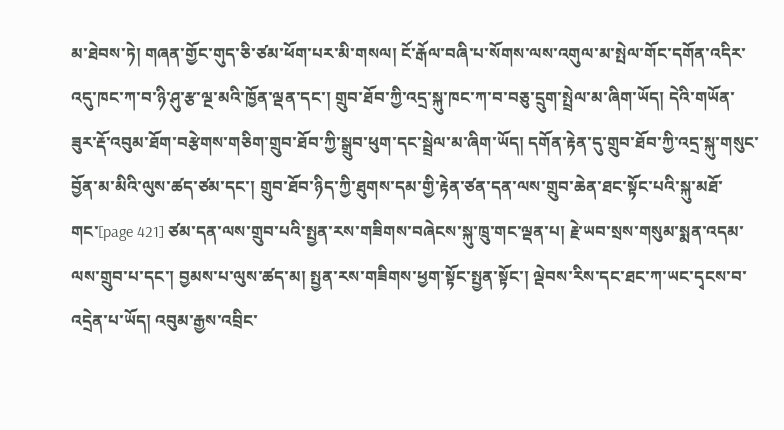མ་ཐེབས་ཏེ། གཞན་གྱོང་གུད་ཅི་ཙམ་ཕོག་པར་མི་གསལ། ངོ་རྒོལ་བཞི་པ་སོགས་ལས་འགུལ་མ་སྤེལ་གོང་དགོན་འདིར་འདུ་ཁང་ཀ་བ་ཉི་ཤུ་རྩ་ལྔ་མའི་ཁྱོན་ལྡན་དང་། གྲུབ་ཐོབ་ཀྱི་འདྲ་སྐུ་ཁང་ཀ་བ་བཅུ་དྲུག་སྤྲེལ་མ་ཞིག་ཡོད། དེའི་གཡོན་ཟུར་རྡོ་འབུམ་ཐོག་བརྩེགས་གཅིག་གྲུབ་ཐོབ་ཀྱི་སྒྲུབ་ཕུག་དང་སྦྲེལ་མ་ཞིག་ཡོད། དགོན་རྟེན་དུ་གྲུབ་ཐོབ་ཀྱི་འདྲ་སྐུ་གསུང་བྱོན་མ་མིའི་ལུས་ཚད་ཙམ་དང་། གྲུབ་ཐོབ་ཉིད་ཀྱི་ཐུགས་དམ་གྱི་རྟེན་ཙན་དན་ལས་གྲུབ་ཆེན་ཐང་སྟོང་པའི་སྐུ་མཐོ་གང་[page 421] ཙམ་དན་ལས་གྲུབ་པའི་སྤྱན་རས་གཟིགས་བཞེངས་སྐུ་ཁྲུ་གང་ལྡན་པ། རྗེ་ཡབ་སྲས་གསུམ་སྨན་འདམ་ལས་གྲུབ་པ་དང་། བྱམས་པ་ལུས་ཚད་མ། སྤྱན་རས་གཟིགས་ཕྱག་སྟོང་སྤྱན་སྟོང་། ལྡེབས་རིས་དང་ཐང་ཀ་ཡང་དྭངས་བ་འདྲེན་པ་ཡོད། འབུམ་རྒྱས་འབྲིང་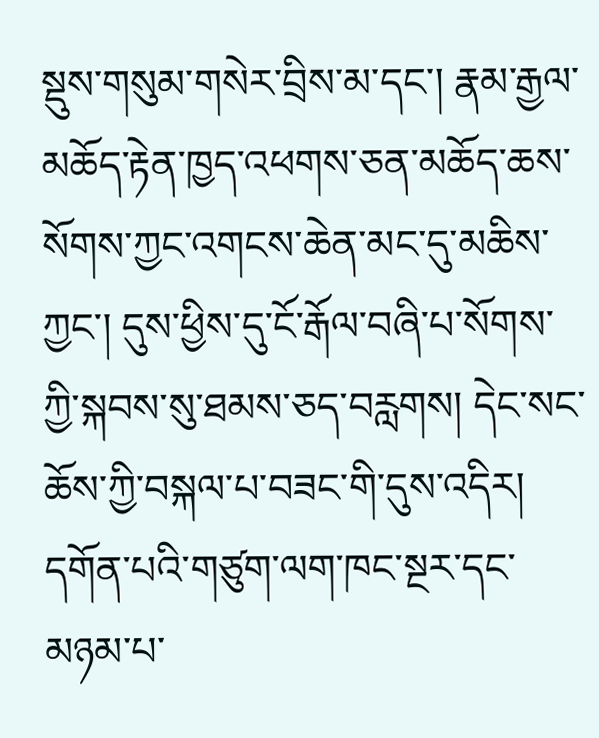སྡུས་གསུམ་གསེར་བྲིས་མ་དང་། རྣམ་རྒྱལ་མཆོད་རྟེན་ཁྱད་འཕགས་ཅན་མཆོད་ཆས་སོགས་ཀྱང་འགངས་ཆེན་མང་དུ་མཆིས་ཀྱང་། དུས་ཕྱིས་དུ་ངོ་རྒོལ་བཞི་པ་སོགས་ཀྱི་སྐབས་སུ་ཐམས་ཅད་བརླགས། དེང་སང་ཆོས་ཀྱི་བསྐལ་པ་བཟང་གི་དུས་འདིར། དགོན་པའི་གཙུག་ལག་ཁང་སྔར་དང་མཉམ་པ་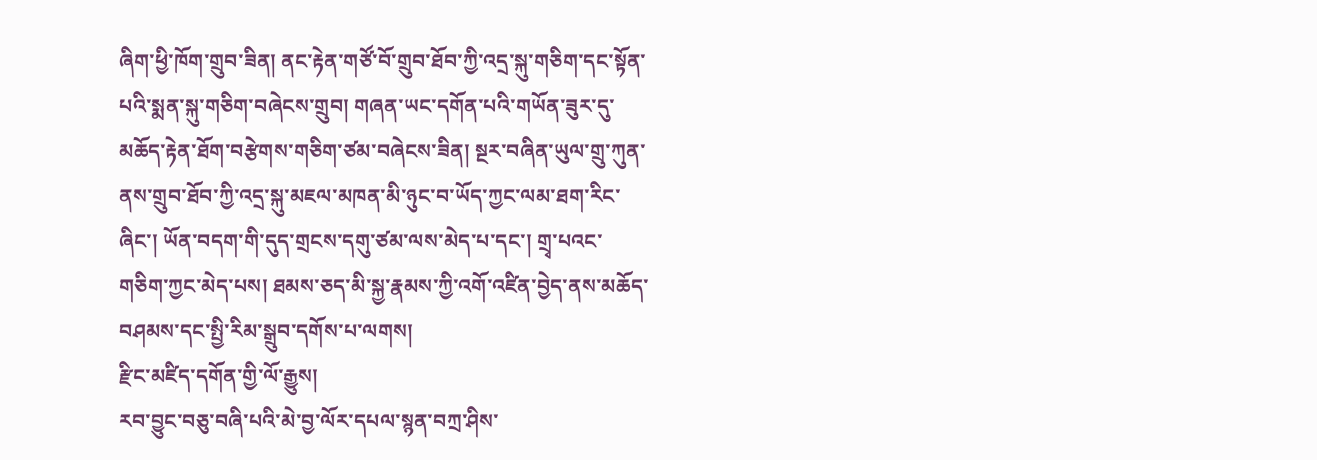ཞིག་ཕྱི་ཁོག་གྲུབ་ཟིན། ནང་རྟེན་གཙོ་བོ་གྲུབ་ཐོབ་ཀྱི་འདྲ་སྐུ་གཅིག་དང་སྟོན་པའི་སྨན་སྐུ་གཅིག་བཞེངས་གྲུབ། གཞན་ཡང་དགོན་པའི་གཡོན་ཟུར་དུ་མཆོད་རྟེན་ཐོག་བརྩེགས་གཅིག་ཙམ་བཞེངས་ཟིན། སྔར་བཞིན་ཡུལ་གྲུ་ཀུན་ནས་གྲུབ་ཐོབ་ཀྱི་འདྲ་སྐུ་མཇལ་མཁན་མི་ཉུང་བ་ཡོད་ཀྱང་ལམ་ཐག་རིང་ཞིང་། ཡོན་བདག་གི་དུད་གྲངས་དགུ་ཙམ་ལས་མེད་པ་དང་། གྲྭ་པའང་གཅིག་ཀྱང་མེད་པས། ཐམས་ཅད་མི་སྐྱ་རྣམས་ཀྱི་འགོ་འཛིན་བྱེད་ནས་མཆོད་བཤམས་དང་སྤྱི་རིམ་སྒྲུབ་དགོས་པ་ལགས།
རྫིང་མཛིད་དགོན་གྱི་ལོ་རྒྱུས།
རབ་བྱུང་བཅུ་བཞི་པའི་མེ་བྱ་ལོར་དཔལ་སྙན་བཀྲ་ཤིས་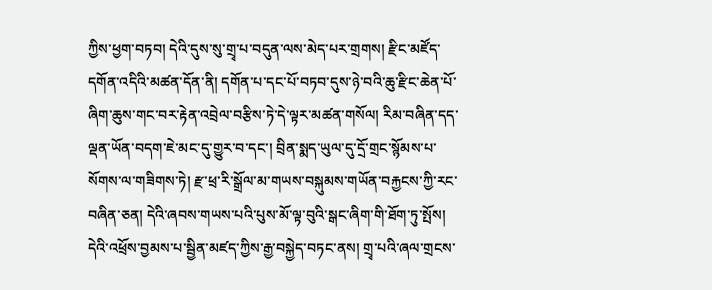ཀྱིས་ཕྱག་བཏབ། དེའི་དུས་སུ་གྲྭ་པ་བདུན་ལས་མེད་པར་གྲགས། རྫིང་མཛོད་དགོན་འདིའི་མཚན་དོན་ནི། དགོན་པ་དང་པོ་བཏབ་དུས་ཉེ་བའི་ཆུ་རྫིང་ཆེན་པོ་ཞིག་ཆུས་གང་བར་རྟེན་འབྲེལ་བརྩིས་ཏེ་དེ་ལྟར་མཚན་གསོལ། རིམ་བཞིན་དད་ལྡན་ཡོན་བདག་ཇེ་མང་དུ་གྱུར་བ་དང་། བྲིན་སྨད་ཡུལ་དུ་དྲོ་གྲང་སྙོམས་པ་སོགས་ལ་གཟིགས་ཏེ། རྫ་ཕྲ་རི་སྒྲོལ་མ་གཡས་བསྐུམས་གཡོན་བརྐྱངས་ཀྱི་རང་བཞིན་ཅན། དེའི་ཞབས་གཡས་པའི་པུས་མོ་ལྟ་བུའི་སྒང་ཞིག་གི་ཐོག་ཏུ་སྤོས། དེའི་འཕྲོས་བྱམས་པ་སྦྱིན་མཛད་ཀྱིས་རྒྱ་བསྐྱེད་བཏང་ནས། གྲྭ་པའི་ཞལ་གྲངས་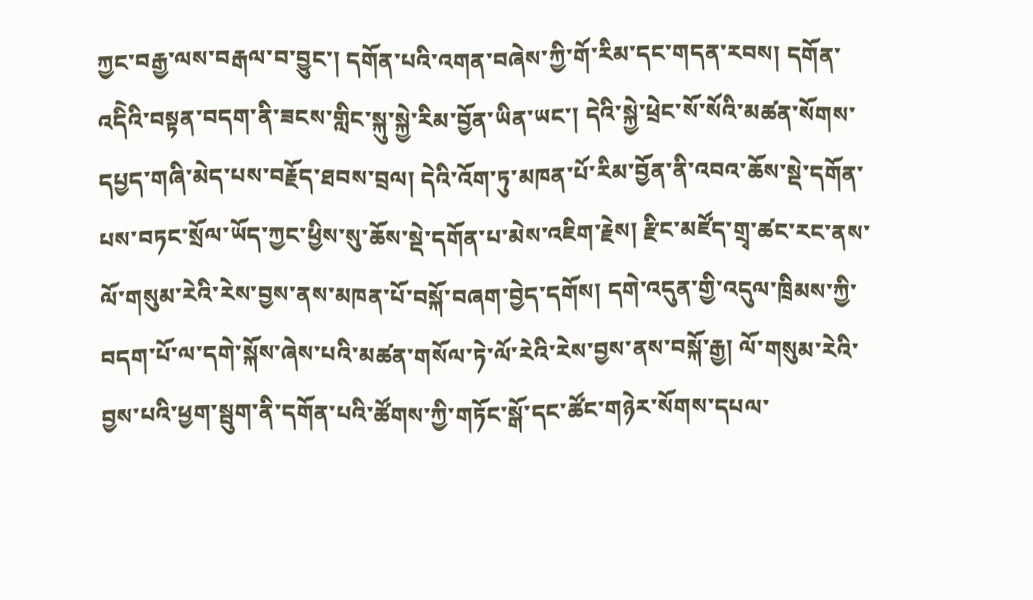ཀྱང་བརྒྱ་ལས་བརྒལ་བ་བྱུང་། དགོན་པའི་འགན་བཞེས་ཀྱི་གོ་རིམ་དང་གདན་རབས། དགོན་འདིེའི་བསྟན་བདག་ནི་ཟངས་གླིང་སྐུ་སྐྱེ་རིམ་བྱོན་ཡིན་ཡང་། དེའི་སྐྱེ་ཕྲེང་སོ་སོའི་མཚན་སོགས་དཔྱད་གཞི་མེད་པས་བརྗོད་ཐབས་བྲལ། དེའི་འོག་ཏུ་མཁན་པོ་རིམ་བྱོན་ནི་འབའ་ཆོས་སྡེ་དགོན་པས་བཏང་སྲོལ་ཡོད་ཀྱང་ཕྱིས་སུ་ཆོས་སྡེ་དགོན་པ་མེས་འཇིག་རྗེས། རྫིང་མཛོད་གྲྭ་ཚང་རང་ནས་ལོ་གསུམ་རེའི་རེས་བྱས་ནས་མཁན་པོ་བསྐོ་བཞག་བྱེད་དགོས། དགེ་འདུན་གྱི་འདུལ་ཁྲིམས་ཀྱི་བདག་པོ་ལ་དགེ་སྐོས་ཞེས་པའི་མཚན་གསོལ་ཏེ་ལོ་རེའི་རེས་བྱས་ནས་བསྐོ་རྒྱ། ལོ་གསུམ་རེའི་བྱས་པའི་ཕྱག་སྦུག་ནི་དགོན་པའི་ཚོགས་ཀྱི་གཏོང་སྒོ་དང་ཚོང་གཉེར་སོགས་དཔལ་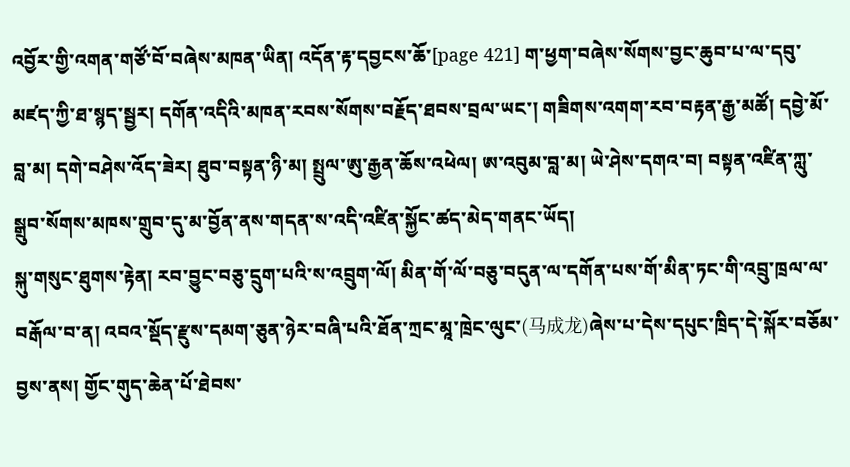འབྱོར་གྱི་འགན་གཙོ་བོ་བཞེས་མཁན་ཡིན། འདོན་རྟ་དབྱངས་ཆོ་[page 421] ག་ཕྱག་བཞེས་སོགས་བྱང་ཆུབ་པ་ལ་དབུ་མཛད་ཀྱི་ཐ་སྙད་སྦྱར། དགོན་འདིའི་མཁན་རབས་སོགས་བརྗོད་ཐབས་བྲལ་ཡང་། གཟིགས་འགག་རབ་བརྟན་རྒྱ་མཚོ། དབྱེ་མོ་བླ་མ། དགེ་བཤེས་འོད་ཟེར། ཐུབ་བསྟན་ཉི་མ། སྤྲུལ་ཨུ་རྒྱན་ཆོས་འཕེལ། ཨ་འབུམ་བླ་མ། ཡེ་ཤེས་དགའ་བ། བསྟན་འཛིན་ཀླུ་སྒྲུབ་སོགས་མཁས་གྲུབ་དུ་མ་བྱོན་ནས་གདན་ས་འདི་འཛིན་སྐྱོང་ཚད་མེད་གནང་ཡོད།
སྐུ་གསུང་ཐུགས་རྟེན། རབ་བྱུང་བཅུ་དྲུག་པའི་ས་འབྲུག་ལོ། མིན་གོ་ལོ་བཅུ་བདུན་ལ་དགོན་པས་གོ་མིན་ཏང་གི་འབྲུ་ཁྲལ་ལ་བརྒོལ་བ་ན། འབའ་སྡོད་རྫུས་དམག་ཅུན་ཉེར་བཞི་པའི་ཐོན་ཀྲང་མཱ་ཁྲེང་ལུང་(马成龙)ཞེས་པ་དེས་དཔུང་ཁྲིད་དེ་སྐོར་བཅོམ་བྱས་ནས། གྱོང་གུད་ཆེན་པོ་ཐེབས་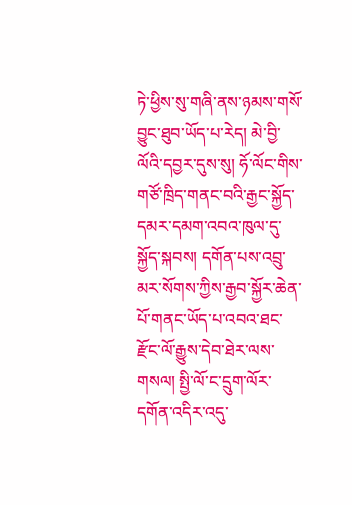ཏེ་ཕྱིས་སུ་གཞི་ནས་ཉམས་གསོ་བྱུང་ཐུབ་ཡོད་པ་རེད། མེ་བྱི་ལོའི་དབྱར་དུས་སུ། ཧོ་ལོང་གིས་གཙོ་ཁྲིད་གནང་བའི་རྒྱང་སྐྱོད་དམར་དམག་འབའ་ཁུལ་དུ་སྐྱོད་སྐབས། དགོན་པས་འབྲུ་མར་སོགས་ཀྱིས་རྒྱབ་སྐྱོར་ཆེན་པོ་གནང་ཡོད་པ་འབའ་ཐང་རྫོང་ལོ་རྒྱུས་དེབ་ཐེར་ལས་གསལ། སྤྱི་ལོ་ང་དྲུག་ལོར་དགོན་འདིར་འདུ་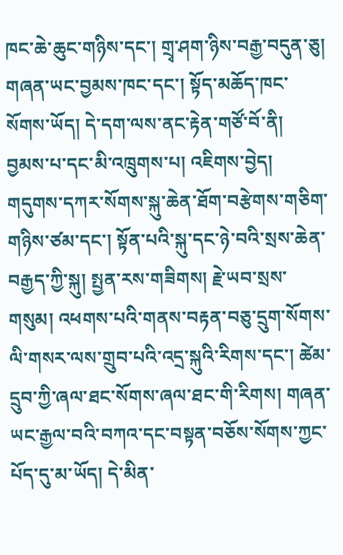ཁང་ཆེ་ཆུང་གཉིས་དང་། གྲྭ་ཤག་ཉིས་བརྒྱ་བདུན་ཅུ། གཞན་ཡང་བྱམས་ཁང་དང་། སྟོད་མཆོད་ཁང་སོགས་ཡོད། དེ་དག་ལས་ནང་རྟེན་གཙོ་བོ་ནི། བྱམས་པ་དང་མི་འཁྲུགས་པ། འཇིགས་བྱེད། གདུགས་དཀར་སོགས་སྐུ་ཆེན་ཐོག་བརྩེགས་གཅིག་གཉིས་ཙམ་དང་། སྟོན་པའི་སྐུ་དང་ཉེ་བའི་སྲས་ཆེན་བརྒྱད་ཀྱི་སྐུ། སྤྱན་རས་གཟིགས། རྗེ་ཡབ་སྲས་གསུམ། འཕགས་པའི་གནས་བརྟན་བཅུ་དྲུག་སོགས་ལི་གསར་ལས་གྲུབ་པའི་འདྲ་སྐུའི་རིགས་དང་། ཚེམ་དྲུབ་ཀྱི་ཞལ་ཐང་སོགས་ཞལ་ཐང་གི་རིགས། གཞན་ཡང་རྒྱལ་བའི་བཀའ་དང་བསྟན་བཅོས་སོགས་ཀྱང་པོད་དུ་མ་ཡོད། དེ་མིན་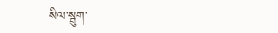སིལ་སྦུག་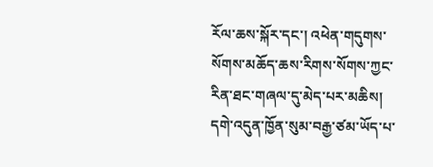རོལ་ཆས་སྐོར་དང་། འཕེན་གདུགས་སོགས་མཆོད་ཆས་རིགས་སོགས་ཀྱང་རིན་ཐང་གཞལ་དུ་མེད་པར་མཆིས། དགེ་འདུན་ཁྱོན་སུམ་བརྒྱ་ཙམ་ཡོད་པ་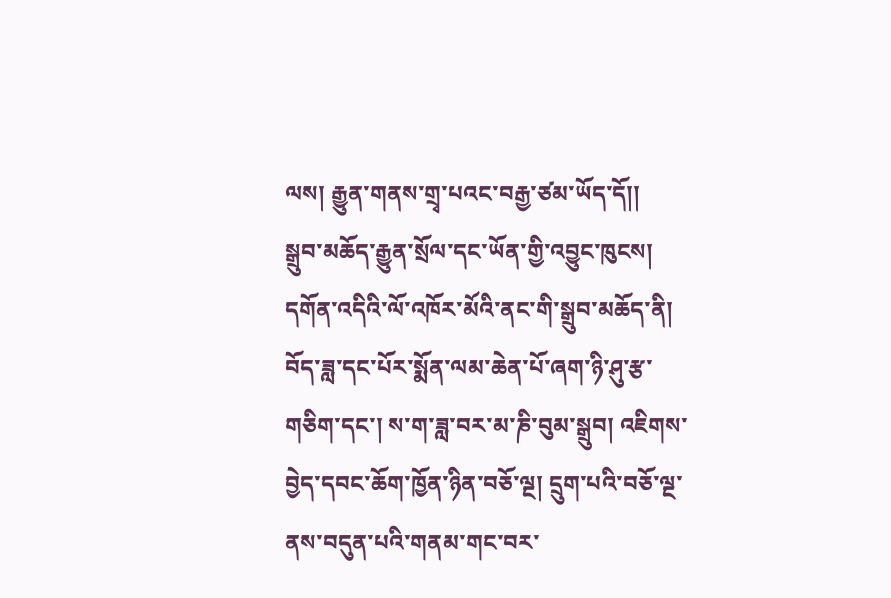ལས། རྒྱུན་གནས་གྲྭ་པའང་བརྒྱ་ཙམ་ཡོད་དོ།།
སྒྲུབ་མཆོད་རྒྱུན་སྲོལ་དང་ཡོན་གྱི་འབྱུང་ཁུངས། དགོན་འདིའི་ལོ་འཁོར་མོའི་ནང་གི་སྒྲུབ་མཆོད་ནི། བོད་ཟླ་དང་པོར་སྨོན་ལམ་ཆེན་པོ་ཞག་ཉི་ཤུ་རྩ་གཅིག་དང་། ས་ག་ཟླ་བར་མ་ཎི་བུམ་སྒྲུབ། འཇིགས་བྱེད་དབང་ཆོག་ཁྱོན་ཉིན་བཅོ་ལྔ། དྲུག་པའི་བཅོ་ལྔ་ནས་བདུན་པའི་གནམ་གང་བར་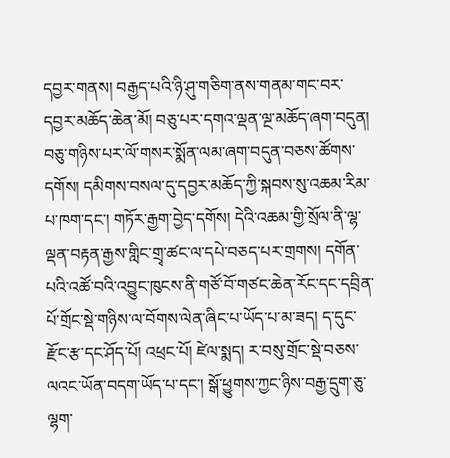དབྱར་གནས། བརྒྱད་པའི་ཉི་ཤུ་གཅིག་ནས་གནམ་གང་བར་དབྱར་མཆོད་ཆེན་མོ། བཅུ་པར་དགའ་ལྡན་ལྔ་མཆོད་ཞག་བདུན། བཅུ་གཉིས་པར་ལོ་གསར་སྨོན་ལམ་ཞག་བདུན་བཅས་ཚོགས་དགོས། དམིགས་བསལ་དུ་དབྱར་མཆོད་ཀྱི་སྐབས་སུ་འཆམ་རིམ་པ་ཁག་དང་། གཏོར་རྒྱག་བྱེད་དགོས། དེའི་འཆམ་གྱི་སྲོལ་ནི་ལྷ་ལྡན་བརྟན་རྒྱས་གླིང་གྲྭ་ཚང་ལ་དཔེ་བཅད་པར་གྲགས། དགོན་པའི་འཚོ་བའི་འབྱུང་ཁུངས་ནི་གཙོ་བོ་གཙང་ཆེན་རོང་དང་དབྲིན་པོ་གྲོང་སྡེ་གཉིས་ལ་བོགས་ལེན་ཞིང་པ་ཡོད་པ་མ་ཟད། ད་དུང་རྫོང་རྩ་དང་ཤོད་པོ། འཕྲང་པོ། ཛེལ་སྨད། ར་བསུ་གྲོང་སྡེ་བཅས་ལའང་ཡོན་བདག་ཡོད་པ་དང་། སྒོ་ཕྱུགས་ཀྱང་ཉིས་བརྒྱ་དྲུག་ཅུ་ལྷག་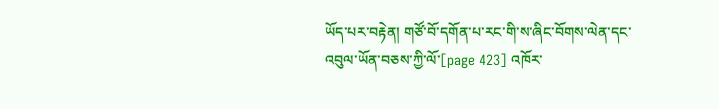ཡོད་པར་བརྟེན། གཙོ་བོ་དགོན་པ་རང་གི་ས་ཞིང་བོགས་ལེན་དང་འབུལ་ཡོན་བཅས་ཀྱི་ལོ་[page 423] འཁོར་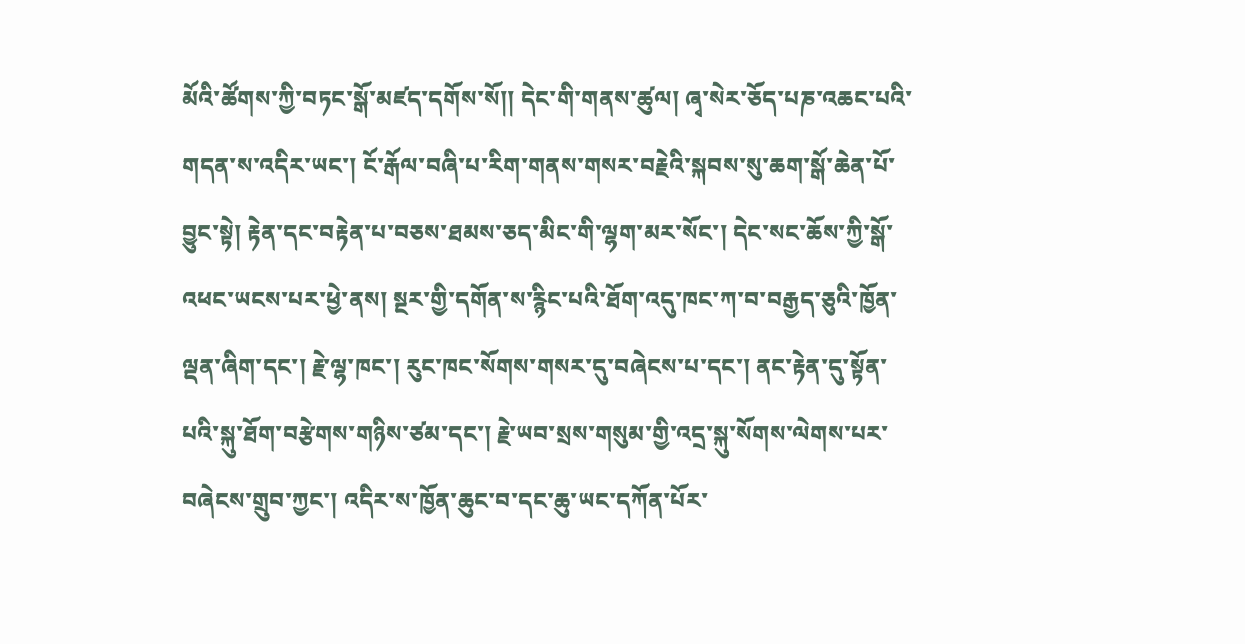མོའི་ཚོགས་ཀྱི་བཏང་སྒོ་མཛད་དགོས་སོ།། དེང་གི་གནས་ཚུལ། ཞྭ་སེར་ཅོད་པཎ་འཆང་པའི་གདན་ས་འདིར་ཡང་། ངོ་རྒོལ་བཞི་པ་རིག་གནས་གསར་བརྗེའི་སྐབས་སུ་ཆག་སྒོ་ཆེན་པོ་བྱུང་སྟེ། རྟེན་དང་བརྟེན་པ་བཅས་ཐམས་ཅད་མིང་གི་ལྷག་མར་སོང་། དེང་སང་ཆོས་ཀྱི་སྒོ་འཕང་ཡངས་པར་ཕྱེ་ནས། སྔར་གྱི་དགོན་ས་རྙིང་པའི་ཐོག་འདུ་ཁང་ཀ་བ་བརྒྱད་ཅུའི་ཁྱོན་ལྡན་ཞིག་དང་། རྗེ་ལྷ་ཁང་། རུང་ཁང་སོགས་གསར་དུ་བཞེངས་པ་དང་། ནང་རྟེན་དུ་སྟོན་པའི་སྐུ་ཐོག་བརྩེགས་གཉིས་ཙམ་དང་། རྗེ་ཡབ་སྲས་གསུམ་གྱི་འདྲ་སྐུ་སོགས་ལེགས་པར་བཞེངས་གྲུབ་ཀྱང་། འདིར་ས་ཁྱོན་ཆུང་བ་དང་ཆུ་ཡང་དཀོན་པོར་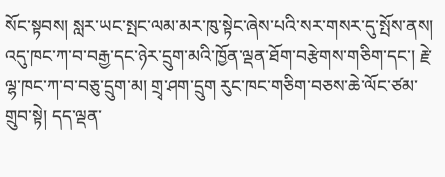སོང་སྟབས། སླར་ཡང་སྤང་ལམ་མར་ཁུ་སྟེང་ཞེས་པའི་སར་གསར་དུ་སྤོས་ནས། འདུ་ཁང་ཀ་བ་བརྒྱ་དང་ཉེར་དྲུག་མའི་ཁྱོན་ལྡན་ཐོག་བརྩེགས་གཅིག་དང་། རྗེ་ལྷ་ཁང་ཀ་བ་བཅུ་དྲུག་མ། གྲྭ་ཤག་དྲུག རུང་ཁང་གཅིག་བཅས་ཆེ་ལོང་ཙམ་གྲུབ་སྟེ། དད་ལྡན་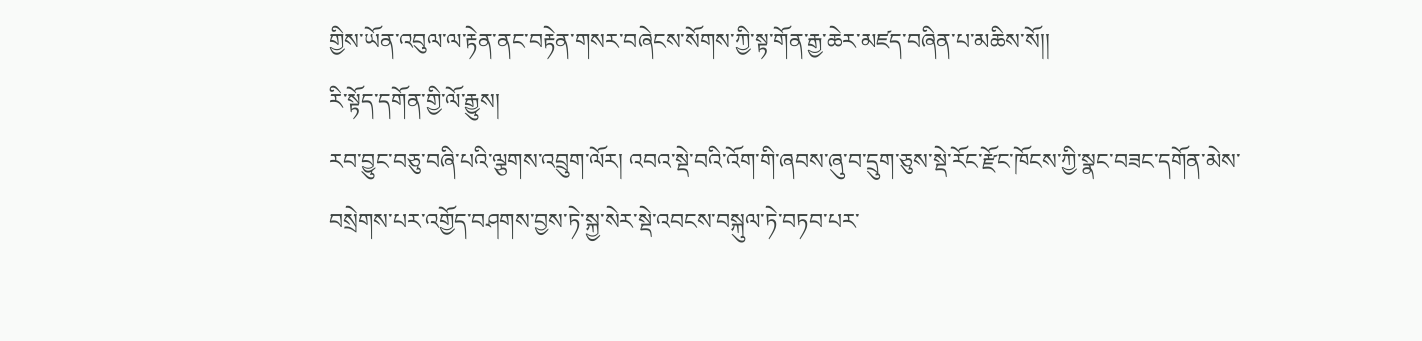གྱིས་ཡོན་འབུལ་ལ་རྟེན་ནང་བརྟེན་གསར་བཞེངས་སོགས་ཀྱི་སྟ་གོན་རྒྱ་ཆེར་མཛད་བཞིན་པ་མཆིས་སོ།།
རི་སྟོད་དགོན་གྱི་ལོ་རྒྱུས།
རབ་བྱུང་བཅུ་བཞི་པའི་ལྕགས་འབྲུག་ལོར། འབའ་སྡེ་བའི་འོག་གི་ཞབས་ཞུ་བ་དྲུག་ཅུས་སྡེ་རོང་རྫོང་ཁོངས་ཀྱི་སྣང་བཟང་དགོན་མེས་བསྲེགས་པར་འགྱོད་བཤགས་བྱས་ཏེ་སྐྱ་སེར་སྡེ་འབངས་བསྐུལ་ཏེ་བཏབ་པར་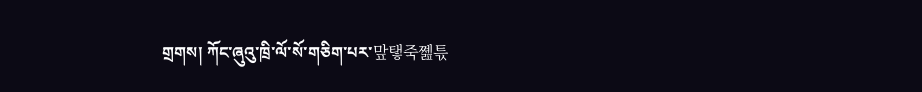གྲགས། ཀོང་ཞུའུ་ཁྲི་ལོ་སོ་གཅིག་པར་맢탷죽쪮튻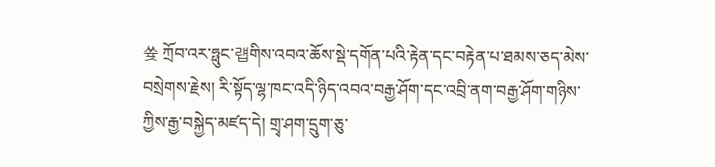쓪 ཀྲོབ་འར་ཧྥུང་럡གིས་འབའ་ཆོས་སྡེ་དགོན་པའི་རྟེན་དང་བརྟེན་པ་ཐམས་ཅད་མེས་བསྲེགས་རྗེས། རི་སྟོད་ལྷ་ཁང་འདི་ཉིད་འབའ་བརྒྱ་ཤོག་དང་འབྲི་ནག་བརྒྱ་ཤོག་གཉིས་ཀྱིས་རྒྱ་བསྐྱེད་མཛད་དེ། གྲྭ་ཤག་དྲུག་ཅུ་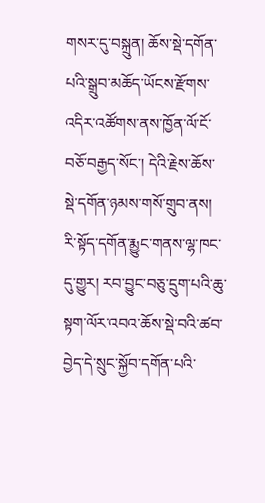གསར་དུ་བསྐྲུན། ཆོས་སྡེ་དགོན་པའི་སྒྲུབ་མཆོད་ཡོངས་རྫོགས་འདིར་འཚོགས་ནས་ཁྱོན་ལོ་ངོ་བཅོ་བརྒྱད་སོང་། དེའི་རྗེས་ཆོས་སྡེ་དགོན་ཉམས་གསོ་གྲུབ་ནས། རི་སྟོད་དགོན་རྨྱུང་གནས་ལྷ་ཁང་དུ་གྱུར། རབ་བྱུང་བཅུ་དྲུག་པའི་ཆུ་སྟག་ལོར་འབའ་ཆོས་སྡེ་བའི་ཚབ་བྱེད་དེ་སྲུང་སྐྱོབ་དགོན་པའི་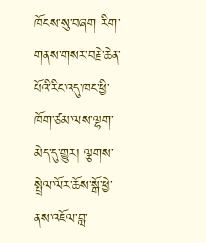ཁོངས་སུ་བཞག རིག་གནས་གསར་བརྗེ་ཆེན་པོའི་རིང་འདུ་ཁང་ཕྱི་ཁོག་ཙམ་ལས་ལྷག་མེད་དུ་གྱུར། ལྕགས་སྤྲེལ་ལོར་ཆོས་སྒོ་ཕྱེ་ནས་འཇོལ་བླ་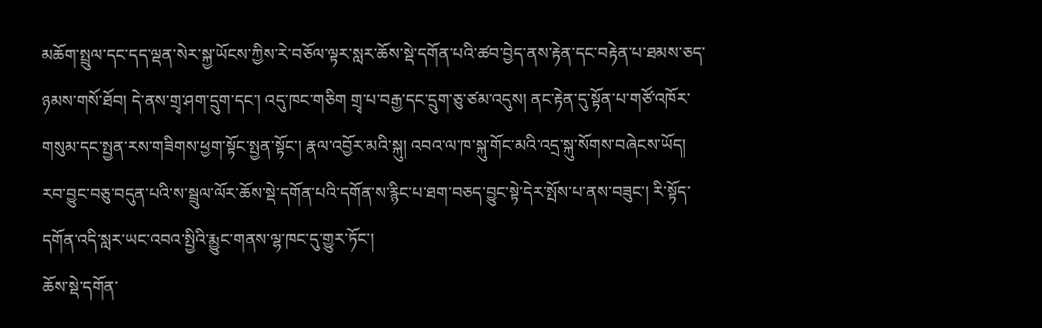མཆོག་སྤྲུལ་དང་དད་ལྡན་སེར་སྐྱ་ཡོངས་ཀྱིས་རེ་བཅོལ་ལྟར་སླར་ཆོས་སྡེ་དགོན་པའི་ཚབ་བྱེད་ནས་རྟེན་དང་བརྟེན་པ་ཐམས་ཅད་ཉམས་གསོ་ཐོབ། དེ་ནས་གྲྭ་ཤག་དྲུག་དང་། འདུ་ཁང་གཅིག གྲྭ་པ་བརྒྱ་དང་དྲུག་ཅུ་ཙམ་འདུས། ནང་རྟེན་དུ་སྟོན་པ་གཙོ་འཁོར་གསུམ་དང་སྤྱན་རས་གཟིགས་ཕྱག་སྟོང་སྤྱན་སྟོང་། རྣལ་འབྱོར་མའི་སྐུ། འབའ་ལ་ཁ་སྐུ་གོང་མའི་འདྲ་སྐུ་སོགས་བཞེངས་ཡོད། རབ་བྱུང་བཅུ་བདུན་པའི་ས་སྦྲུལ་ལོར་ཆོས་སྡེ་དགོན་པའི་དགོན་ས་རྙིང་པ་ཐག་བཅད་བྱུང་སྟེ་དེར་སྤོས་པ་ནས་བཟུང་། རི་སྟོད་དགོན་འདི་སླར་ཡང་འབའ་སྤྱིའི་རྨྱུང་གནས་ལྷ་ཁང་དུ་གྱུར་ཏོང་།
ཆོས་སྡེ་དགོན་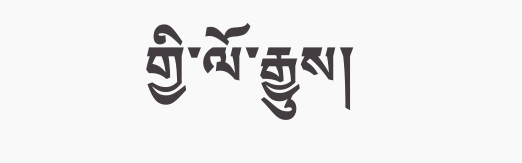གྱི་ལོ་རྒྱུས།